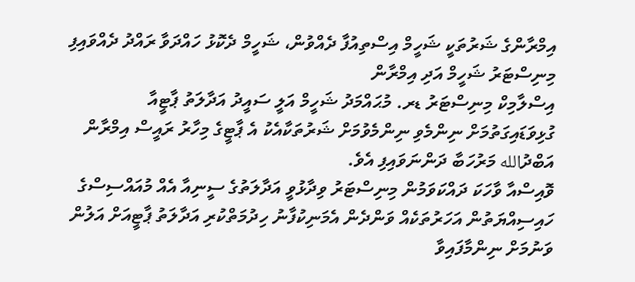އިމްރާންގެ ޝަރުތަކީ ޝަހީމް އިސްތިއުފާ ދެއްވުން، ޝަހީމް ދެކޮޅު ހައްދަވާ ރައްދު ދެއްވައިފި
މިނިސްޓަރު ޝަހީމް އަދި އިމްރާން
އިސްލާމިކް މިނިސްޓަރު ޑރ. މުޙައްމަދު ޝަހީމް އަލީ ސައީދު އަދާލަތު ޕާޓީއާ ގުޅިވަޑައިގަތުމަށް ނިންމެވި ނިންމެވުމަށް ޝަރުތަކާއެކު އެ ޕާޓީގެ މިހާރު ރައީސް އިމްރާން އަބްދުالله މަރުހަބާ ދަންނަވައިފި އެވެ.
ވޮއިސްއާ ވާހަކަ ދައްކަވަމުން މިނިސްޓަރު ވިދާޅުވީ އަދާލަތުގެ ސީނިއާ އެއް މުއައްސިސްގެ ހައިސިއްޔަތުން އަހަރުތަކެއް ވަންދެން އެމަނިކުފާނު ހިދުމަތްކުރި އަދާލަތު ޕާޓީއަށް އަލުން ވަނުމަށް ނިންމާފައިވާ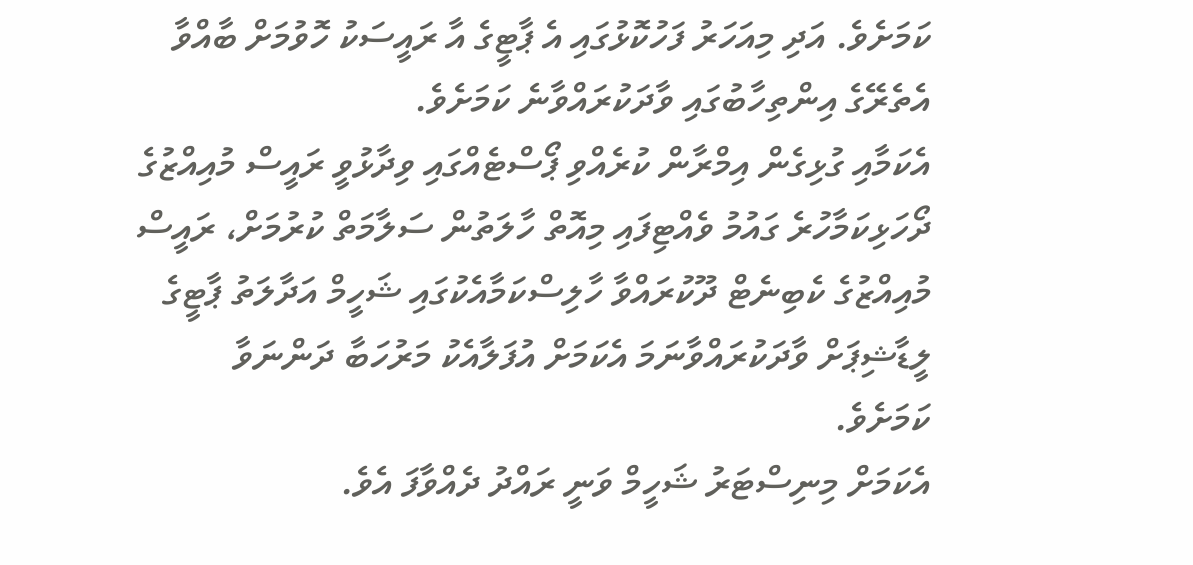ކަމަށެވެ. އަދި މިއަހަރު ފަހުކޮޅުގައި އެ ޕާޓީގެ އާ ރައީސަކު ހޮވުމަށް ބާއްވާ އެތެރޭގެ އިންތިހާބުގައި ވާދަކުރައްވާނެ ކަމަށެވެ.
އެކަމާއި ގުޅިގެން އިމްރާން ކުރެއްވި ޕޯސްޓެއްގައި ވިދާޅުވީ ރައީސް މުއިއްޒުގެ ދޯހަޅިކަމާހުރެ ގައުމު ވެއްޓިފައި މިއޮތް ހާލަތުން ސަލާމަތް ކުރުމަށް، ރައީސް މުއިއްޒުގެ ކެބިނެޓް ދޫކުރައްވާ ހާލިސްކަމާއެކުގައި ޝަހީމް އަދާލަތު ޕާޓީގެ ލީޑާޝިޕަށް ވާދަކުރައްވާނަމަ އެކަމަށް އުފަލާއެކު މަރުހަބާ ދަންނަވާ ކަމަށެވެ.
އެކަމަށް މިނިސްޓަރު ޝަހީމް ވަނީ ރައްދު ދެއްވާފަ އެވެ.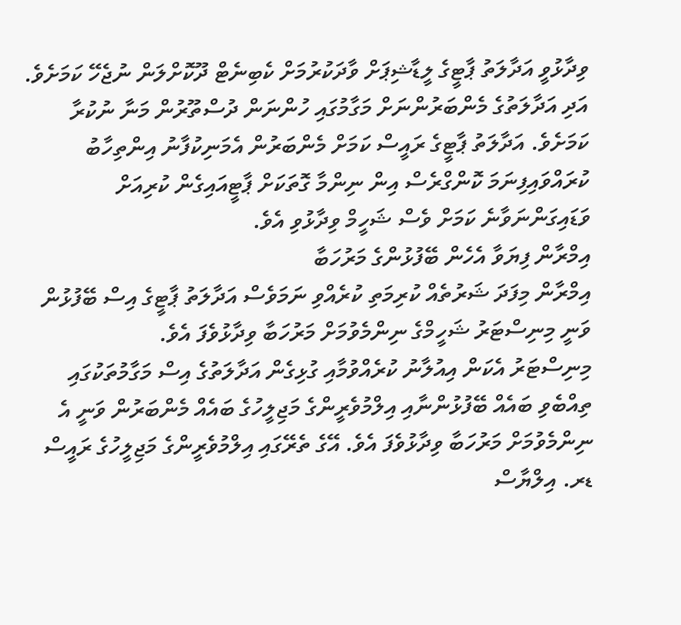ވިދާޅުވީ އަދާލަތު ޕާޓީގެ ލީޑާޝިޕަށް ވާދަކުރުމަށް ކެބިނެޓް ދޫކޮށްލަން ނުޖެހޭ ކަމަށެވެ. އަދި އަދާލަތުގެ މެންބަރުންނަށް މަގާމުގައި ހުންނަން ދުސްތޫރުން މަނާ ނުކުރާ ކަމަށެވެ. އަދާލަތު ޕާޓީގެ ރައީސް ކަމަށް މެންބަރުން އެމަނިކުފާނު އިންތިހާބު ކުރައްވައިފިނަމަ ކޮންގްރެސް އިން ނިންމާ ގޮތަކަށް ޕާޓީއައިގެން ކުރިއަށް ވަޑައިގަންނަވާނެ ކަމަށް ވެސް ޝަހީމް ވިދާޅުވި އެވެ.
އިމްރާން ފިޔަވާ އެހެން ބޭފުޅުންގެ މަރުހަބާ
އިމްރާން މިފަދަ ޝަރުތެއް ކުރިމަތި ކުރެއްވި ނަމަވެސް އަދާލަތު ޕާޓީގެ އިސް ބޭފުޅުން ވަނީ މިނިސްޓަރު ޝަހީމްގެ ނިންމެވުމަށް މަރުހަބާ ވިދާޅުވެފަ އެވެ.
މިނިސްޓަރު އެކަން އިއުލާނު ކުރެއްވުމާއި ގުޅިގެން އަދާލަތުގެ އިސް މަގާމުތަކުގައި ތިއްބެވި ބައެއް ބޭފުޅުންނާއި އިލްމުވެރީންގެ މަޖިލީހުގެ ބައެއް މެންބަރުން ވަނީ އެ ނިންމެވުމަށް މަރުހަބާ ވިދާޅުވެފަ އެވެ. އޭގެ ތެރޭގައި އިލްމުވެރީންގެ މަޖިލީހުގެ ރައީސް ޑރ. އިލްޔާސް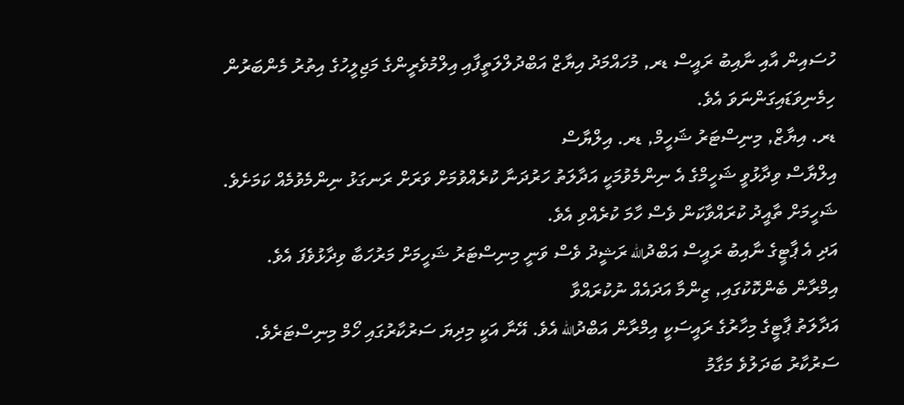ހުސައިން އާއި ނާއިބު ރައީސް ޑރ, މުހައްމަދު އިޔާޒް އަބްދުލްލަތީފާއި އިލްމުވެރީންގެ މަޖިލީހުގެ އިތުރު މެންބަރުން ހިމެނިވަޑައިގަންނަވަ އެވެ.
ޑރ. އިޔާޒް, މިނިސްޓަރު ޝަހީމް, ޑރ. އިލްޔާސް
އިލްޔާސް ވިދާޅުވީ ޝަހީމްގެ އެ ނިންމެވުމަކީ އަދާލަތު ހަރުދަނާ ކުރެއްވުމަށް ވަރަށް ރަނގަޅު ނިންމެވުމެއް ކަމަށެވެ. ޝަހީމަށް ތާއީދު ކުރައްވާކަން ވެސް ހާމަ ކުރެއްވި އެވެ.
އަދި އެ ޕާޓީގެ ނާއިބު ރައީސް އަބްދުالله ރަޝީދު ވެސް ވަނީ މިނިސްޓަރު ޝަހީމަށް މަރުހަބާ ވިދާޅުވެފަ އެވެ.
އިމްރާން ބެންކޮކުގައި, ޒިންމާ އަދައެއް ނުކުރައްވާ
އަދާލަތު ޕާޓީގެ މިހާރުގެ ރައީސަކީ އިމްރާން އަބްދުالله އެވެ. އޭނާ އަކީ މިދިޔަ ސަރުކާރުގައި ހޯމް މިނިސްޓަރެވެ.
ސަރުކާރު ބަދަލުވެ މަގާމު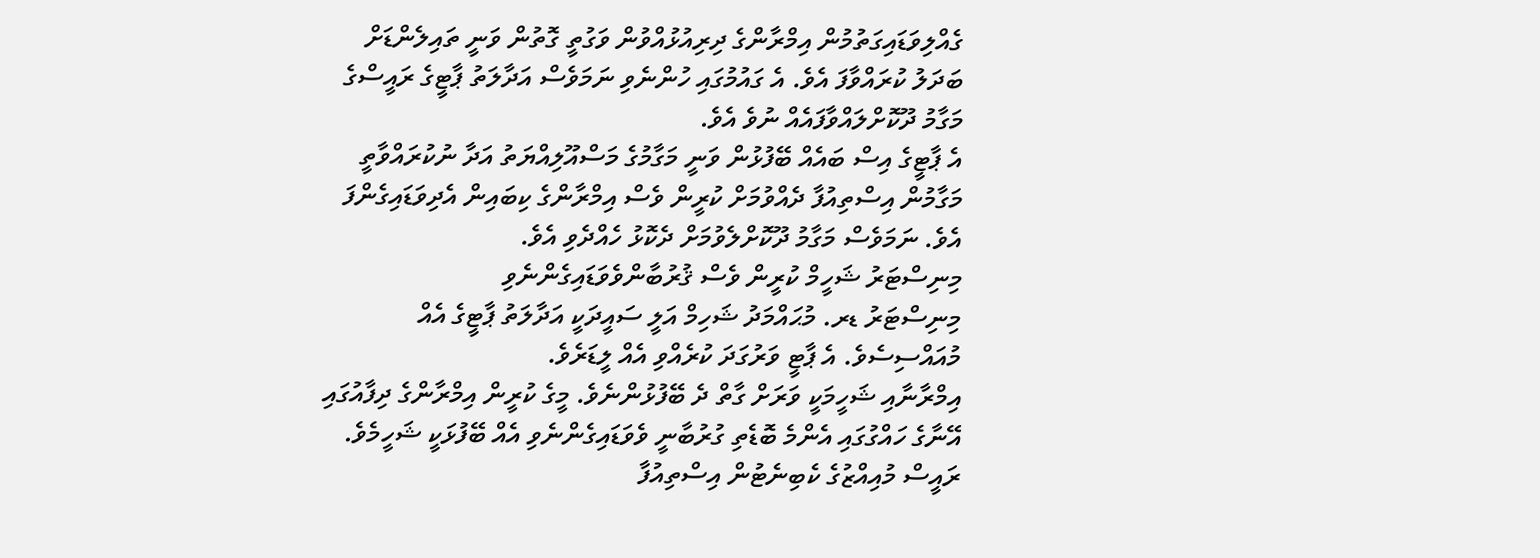ގެއްލިވަޑައިގަތުމުން އިމްރާންގެ ދިރިއުޅުއްވުން ވަގުތީ ގޮތުން ވަނީ ތައިލެންޑަށް ބަދަލު ކުރައްވާފަ އެވެ. އެ ގައުމުގައި ހުންނެވި ނަމަވެސް އަދާލަތު ޕާޓީގެ ރައީސްގެ މަގާމު ދޫކޮށްލައްވާފައެއް ނުވެ އެވެ.
އެ ޕާޓީގެ އިސް ބައެއް ބޭފުޅުން ވަނީ މަގާމުގެ މަސްއޫލިއްޔަތު އަދާ ނުކުރައްވާތީ މަގާމުން އިސްތިއުފާ ދެއްވުމަށް ކުރީން ވެސް އިމްރާންގެ ކިބައިން އެދިވަޑައިގެންފަ އެވެ. ނަމަވެސް މަގާމު ދޫކޮށްލެވުމަށް ދެކޮޅު ހެއްދެވި އެވެ.
މިނިސްޓަރު ޝަހީމް ކުރީން ވެސް ޤުރުބާންވެވަޑައިގެންނެވި
މިނިސްޓަރު ޑރ. މުޙައްމަދު ޝަހިމް އަލީ ސައީދަކީ އަދާލަތު ޕާޓީގެ އެއް މުއައްސިސެވެ. އެ ޕާޓީ ވަރުގަދަ ކުރެއްވި އެއް ލީޑަރެވެ.
އިމްރާނާއި ޝަހީމަކީ ވަރަށް ގާތް ދެ ބޭފުޅުންނެވެ. މީގެ ކުރީން އިމްރާންގެ ދިފާއުގައި އޭނާގެ ހައްގުގައި އެންމެ ބޮޑެތި ގުރުބާނީ ވެވަޑައިގެންނެވި އެއް ބޭފުޅަކީ ޝަހީމެވެ.
ރައީސް މުއިއްޒުގެ ކެބިނެޓުން އިސްތިއުފާ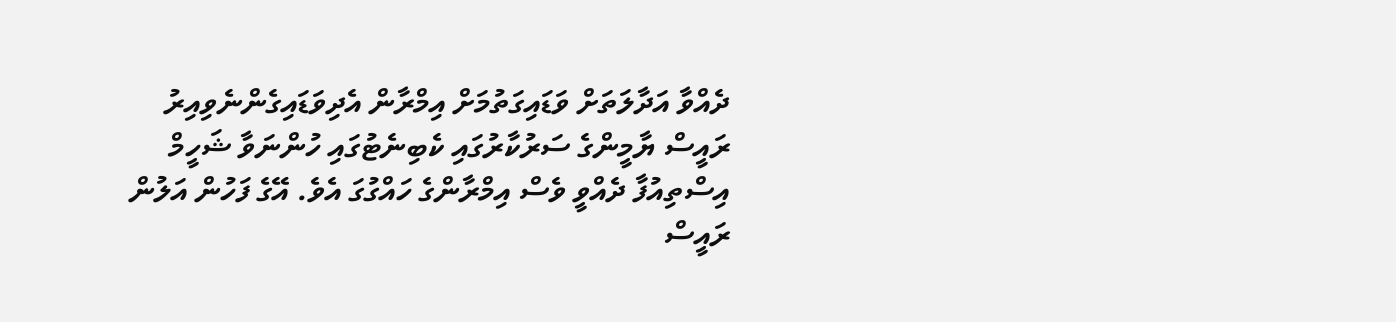ދެއްވާ އަދާލަތަށް ވަޑައިގަތުމަށް އިމްރާން އެދިވަޑައިގެންނެވިއިރު ރައީސް ޔާމީންގެ ސަރުކާރުގައި ކެބިނެޓުގައި ހުންނަވާ ޝަހީމް އިސްތިއުފާ ދެއްވީ ވެސް އިމްރާންގެ ހައްގުގަ އެވެ. އޭގެ ފަހުން އަލުން ރައީސް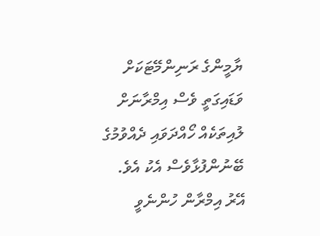ޔާމީންގެ ރަނިންމޭޓަކަށް ވަޑައިގަތީ ވެސް އިމްރާނަށް ލުއިތަކެއް ހޯއްދަވައި ދެއްވުމުގެ ބޭނުންފުޅާވެސް އެކު އެވެ.
އޭރު އިމްރާން ހުންނެވީ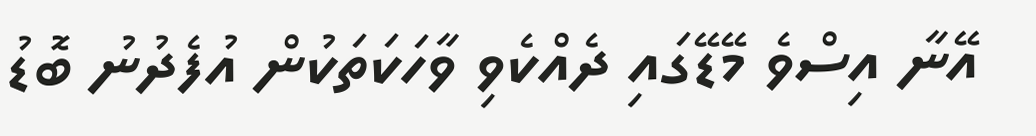އޭނާ އިސްވެ މޭޑޭގައި ދެއްކެވި ވާހަކަތަކުން އުފެދުނު ބޮޑު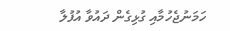ހަމަނުޖެހުމާއި ގުޅިގެން ދައުވާ އުފުލާ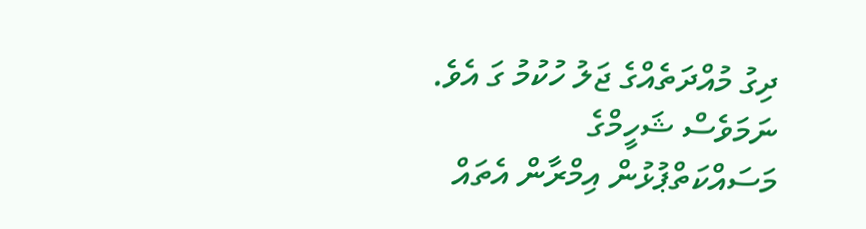ދިގު މުއްދަތެއްގެ ޖަލު ހުކުމު ގަ އެވެ. ނަމަވެސް ޝަހީމްގެ މަސައްކަތްޕުޅުން އިމްރާން އެތައް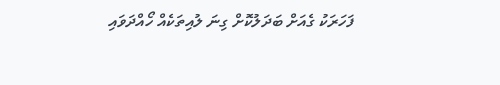ފަހަރަކު ގެއަށް ބަދަލުކޮށް ގިނަ ލުއިތަކެއް ހޯއްދަވައި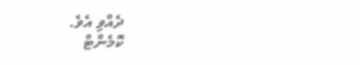ދެއްވި އެވެ.
ކޮމެންޓް